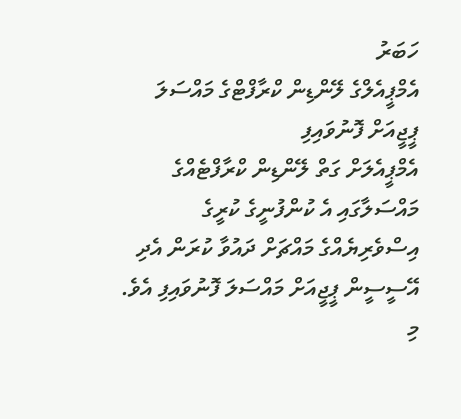ހަބަރު
އެމްޕީއެލްގެ ލޭންޑިން ކްރާފްޓްގެ މައްސަލަ ޕީޖީއަށް ފޮނުވައިފި
އެމްޕީއެލަށް ގަތް ލޭންޑިން ކްރާފްޓެއްގެ މައްސަލާގައި އެ ކުންފުނީގެ ކުރީގެ އިސްވެރިޔެއްގެ މައްޗަށް ދައުވާ ކުރަން އެދި އޭސީސީން ޕީޖީއަށް މައްސަލަ ފޮނުވައިފި އެވެ.
މި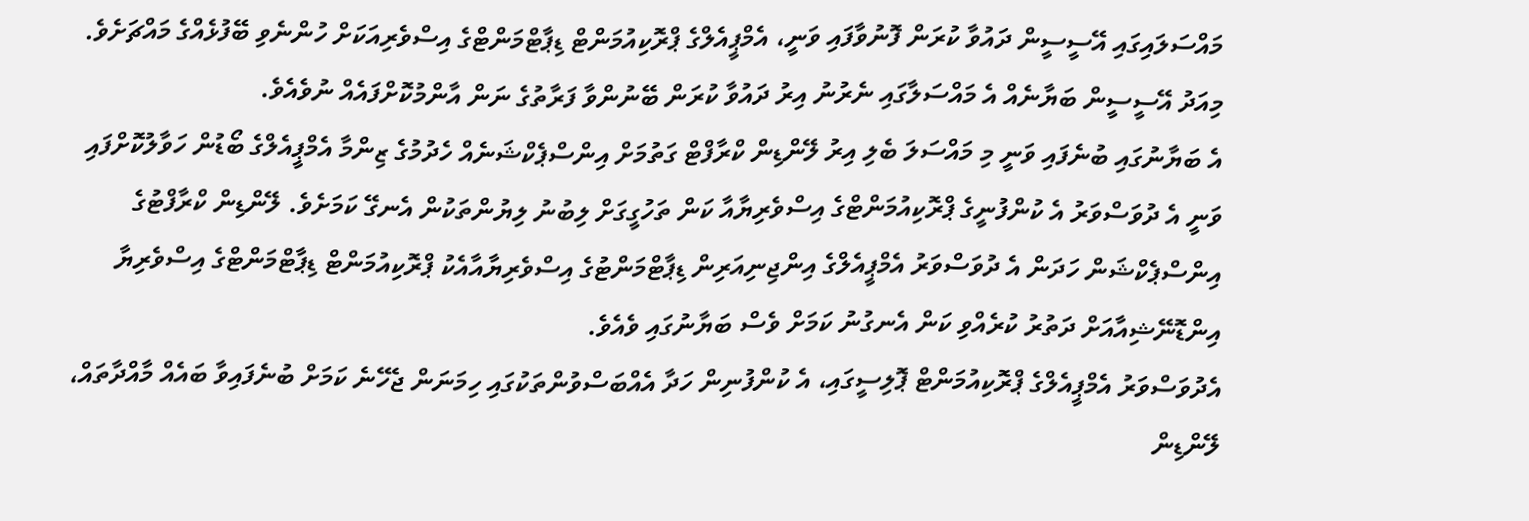މައްސަލައިގައި އޭސީސީން ދައުވާ ކުރަން ފޮނުވާފައި ވަނީ، އެމްޕީއެލްގެ ޕްރޮކިއުމަންޓް ޑިޕާޓްމަންޓްގެ އިސްވެރިއަކަށް ހުންނެވި ބޭފުޅެއްގެ މައްޗަށެވެ. މިއަދު އޭސީސީން ބަޔާނެއް އެ މައްސަލާގައި ނެރުނު އިރު ދައުވާ ކުރަން ބޭނުންވާ ފަރާތުގެ ނަން އާންމުކޮށްފައެއް ނުވެއެވެ.
އެ ބަޔާނުގައި ބުނެފައި ވަނީ މި މައްސަލަ ބެލި އިރު ލޭންޑިން ކްރާފްޓް ގަތުމަށް އިންސްޕެކްޝަނެއް ހެދުމުގެ ޒިންމާ އެމްޕީއެލްގެ ބޯޑުން ހަވާލުކޮށްފައި ވަނީ އެ ދުވަސްވަރު އެ ކުންފުނީގެ ޕްރޮކިއުމަންޓްގެ އިސްވެރިޔާއާ ކަން ތަހުގީގަށް ލިބުނު ލިޔުންތަކުން އެނގޭ ކަމަށެވެ. ލޭންޑިން ކްރާފްޓުގެ އިންސްޕެކްޝަން ހަދަން އެ ދުވަސްވަރު އެމްޕީއެލްގެ އިންޖިނިއަރިން ޑިޕާޓްމަންޓުގެ އިސްވެރިޔާއާއެކު ޕްރޮކިއުމަންޓް ޑިޕާޓްމަންޓްގެ އިސްވެރިޔާ އިންޑޮނޭޝިއާއަށް ދަތުރު ކުރެއްވި ކަން އެނގުނު ކަމަށް ވެސް ބަޔާނުގައި ވެއެވެ.
އެދުވަސްވަރު އެމްޕީއެލްގެ ޕްރޮކިއުމަންޓް ޕޮލިސީގައި، އެ ކުންފުނިން ހަދާ އެއްބަސްވުންތަކުގައި ހިމަނަން ޖެހޭނެ ކަމަށް ބުނެފައިވާ ބައެއް މާއްދާތައް، ލޭންޑިން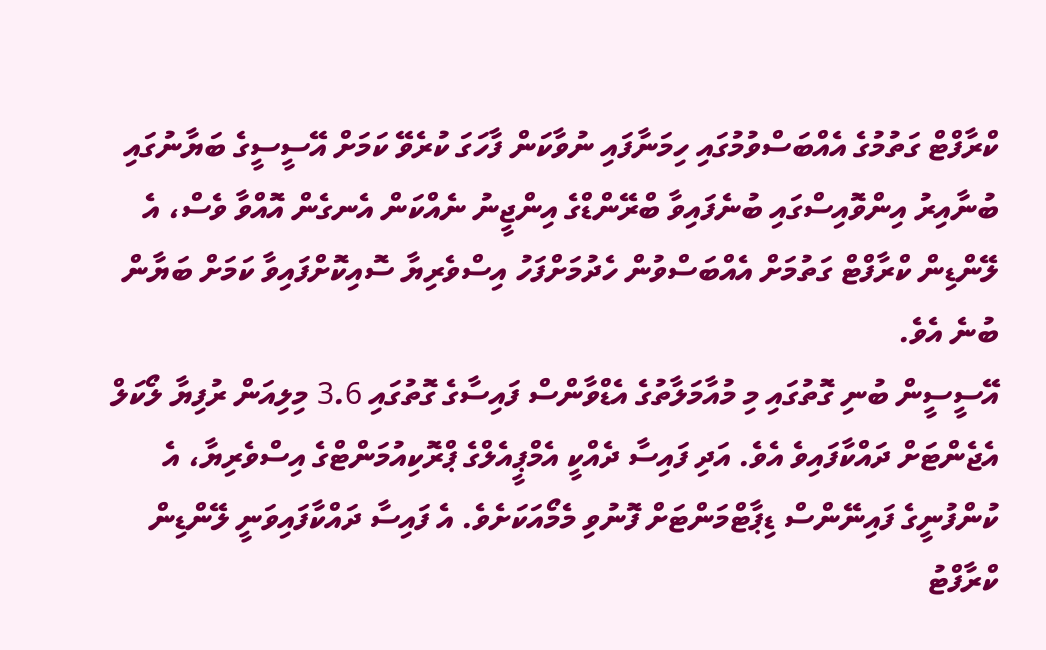ކްރާފްޓް ގަތުމުގެ އެއްބަސްވުމުގައި ހިމަނާފައި ނުވާކަން ފާހަގަ ކުރެވޭ ކަމަށް އޭސީސީގެ ބަޔާނުގައި ބުނާއިރު އިންވޮއިސްގައި ބުނެފައިވާ ބްރޭންޑްގެ އިންޖީނު ނެއްކަން އެނގެން އޮއްވާ ވެސް، އެ ލޭންޑިން ކްރާފްޓް ގަތުމަށް އެއްބަސްވުން ހެދުމަށްފަހު އިސްވެރިޔާ ސޮއިކޮށްފައިވާ ކަމަށް ބަޔާން ބުނެ އެވެ.
އޭސީސީން ބުނި ގޮތުގައި މި މުއާމަލާތުގެ އެޑްވާންސް ފައިސާގެ ގޮތުގައި 3.6 މިލިއަން ރުފިޔާ ލޯކަލް އެޖެންޓަށް ދައްކާފައިވެ އެވެ. އަދި ފައިސާ ދެއްކީ އެމްޕީއެލްގެ ޕްރޮކިއުމަންޓްގެ އިސްވެރިޔާ، އެ ކުންފުނީގެ ފައިނޭންސް ޑިޕާޓްމަންޓަށް ފޮނުވި މެމޯއަކަށެވެ. އެ ފައިސާ ދައްކާފައިވަނީ ލޭންޑިން ކްރާފްޓު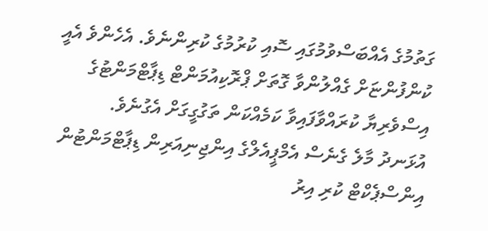ގަތުމުގެ އެއްބަސްވުމުގައި ސޮއި ކުރުމުގެ ކުރިންނެވެ. އެހެންވެ އެއީ ކުންފުންޏަށް ގެއްލުންވާ ގޮތަށް ޕްރޮކިއުމަންޓް ޑިޕާޓްމަންޓުގެ އިސްވެރިޔާ ކުރައްވާފައިވާ ކަމެއްކަން ތަގުގީގަށް އެގުނެވެ.
އުޅަނދު މާލެ ގެނެސް އެމްޕީއެލްގެ އިންޖިނިއަރިން ޑިޕާޓްމަންޓުން އިންސްޕެކްޓް ކުރި އިރު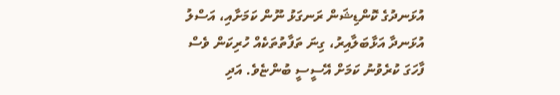އުޅަނދުގެ ކޮންޑިޝަން ރަނގަޅު ނޫން ކަމަށާއި، އަސްލު އުޅަނދާ އަޅާބަލާއިރު، ގިނަ ތަފާތުތަކެއް ހުރިކަން ވެސް ފާހަގަ ކުރެވުނު ކަމަށް އޭސީސީ ބުންޏެވެ. އަދި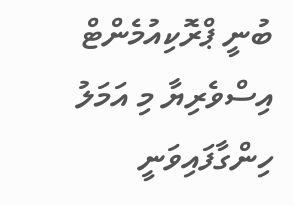ބުނީ ޕްރޮކިއުމެންޓް އިސްވެރިޔާ މި އަމަލު ހިންގާފައިވަނީ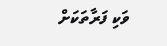ވަކި ފަރާތަކަށް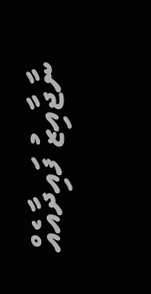ނާޖާއިޒު ފައިދާއެއް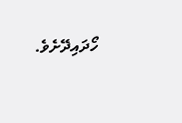ހޯދައިދޭށެވެ.